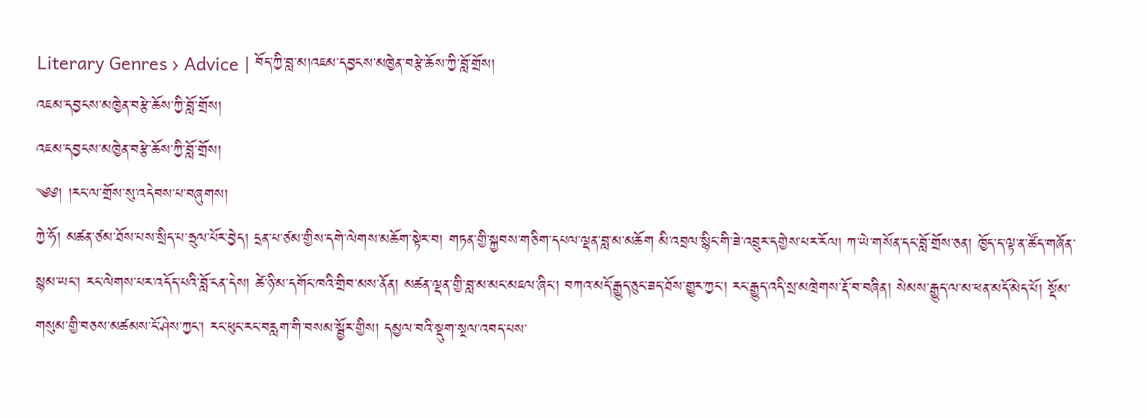Literary Genres › Advice | བོད་ཀྱི་བླ་མ།འཇམ་དབྱངས་མཁྱེན་བརྩེ་ཆོས་ཀྱི་བློ་གྲོས།
འཇམ་དབྱངས་མཁྱེན་བརྩེ་ཆོས་ཀྱི་བློ་གྲོས།
འཇམ་དབྱངས་མཁྱེན་བརྩེ་ཆོས་ཀྱི་བློ་གྲོས།
༄༅། །རང་ལ་གྲོས་སུ་འདེབས་པ་བཞུགས།
ཀྱེ་ཧོ། མཚན་ཙམ་ཐོས་པས་སྲིད་པ་ཧྲུལ་པོར་བྱེད། དྲན་པ་ཙམ་གྱིས་དགེ་ལེགས་མཆོག་སྟེར་བ། གཏན་གྱི་སྐྱབས་གཅིག་དཔལ་ལྡན་བླ་མ་མཆོག མི་འབྲལ་སྙིང་གི་ཟེ་འབྲུར་དགྱེས་པར་རོལ། ཀ་ཡེ་གསོན་དང་བློ་གྲོས་ཅན། ཁྱོད་ད་ལྟ་ན་ཚོད་གཞོན་སྙམ་ཡང་། རང་ལེགས་པར་འདོད་པའི་བློ་ངན་དེས། ཚེ་ཉི་མ་དགོང་ཁའི་གྲིབ་མས་ནོན། མཚན་ལྡན་གྱི་བླ་མ་མང་མཇལ་ཞིང་། བཀའ་མདོ་རྒྱུད་ཅུང་ཟད་ཐོས་གྱུར་ཀྱང་། རང་རྒྱུད་འདི་སྲ་མཁྲེགས་རྡོ་བ་བཞིན། སེམས་རྒྱུད་ལ་མ་ཕན་མདོ་མེད་པོ། སྡོམ་གསུམ་གྱི་བཅས་མཚམས་ངོ་ཤེས་ཀྱང་། རང་ཕུང་རང་བརླག་གི་བསམ་སྦྱོར་གྱིས། དམྱལ་བའི་སྡུག་སྔལ་འབད་པས་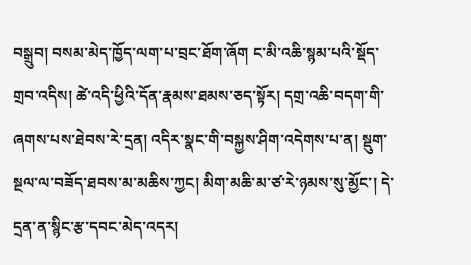བསྒྲུབ། བསམ་མེད་ཁྱོད་ལག་པ་བྲང་ཐོག་ཞོག ང་མི་འཆི་སྙམ་པའི་སྡོད་གྲབ་འདིས། ཚེ་འདི་ཕྱིའི་དོན་རྣམས་ཐམས་ཅད་སྟོར། དགྲ་འཆི་བདག་གི་ཞགས་པས་ཐེབས་རེ་དྲན། འདིར་སྣང་གི་བསྐྱས་ཤིག་འདེགས་པ་ན། སྡུག་སྔལ་ལ་བཟོད་ཐབས་མ་མཆིས་ཀྱང། མིག་མཆི་མ་ཙ་རེ་ཉམས་སུ་མྱོང་། དེ་དྲན་ན་སྙིང་རྩ་དབང་མེད་འདར།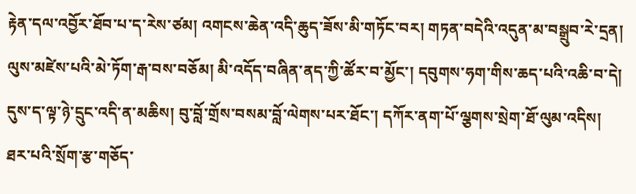རྟེན་དལ་འབྱོར་ཐོབ་པ་ད་རེས་ཙམ། འགངས་ཆེན་འདི་ཆུད་ཟོས་མི་གཏོང་བར། གཏན་བདེའི་འདུན་མ་བསྒྲུབ་རེ་དྲན། ལུས་མཛེས་པའི་མེ་ཏོག་རྒ་བས་བཅོམ། མི་འདོད་བཞིན་ནད་ཀྱི་ཚོར་བ་མྱོང་། དབུགས་ཧག་གིས་ཆད་པའི་འཆི་བ་དེ། དུས་ད་ལྟ་ཉེ་དྲུང་འདི་ན་མཆིས། བུ་བློ་གྲོས་བསམ་བློ་ལེགས་པར་ཐོང་། དཀོར་ནག་པོ་ལྕགས་སྲེག་ཐོ་ལུམ་འདིས། ཐར་པའི་སྲོག་རྩ་གཅོད་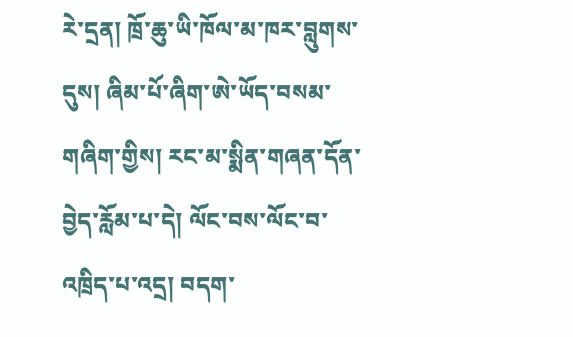རེ་དྲན། ཁྲོ་ཆུ་ཡི་ཁོལ་མ་ཁར་བླུགས་དུས། ཞིམ་པོ་ཞིག་ཨེ་ཡོད་བསམ་གཞིག་གྱིས། རང་མ་སྨིན་གཞན་དོན་བྱེད་རློམ་པ་དེ། ལོང་བས་ལོང་བ་འཁྲིད་པ་འདྲ། བདག་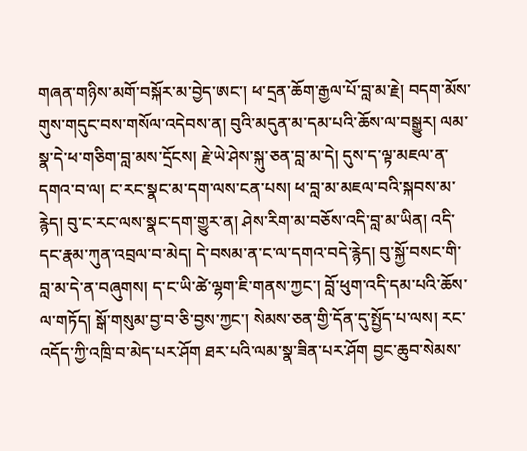གཞན་གཉིས་མགོ་བསྐོར་མ་བྱེད་ཨང་། ཕ་དྲན་ཆོག་རྒྱལ་པོ་བླ་མ་རྗེ། བདག་མོས་གུས་གདུང་བས་གསོལ་འདེབས་ན། བུའི་མདུན་མ་དམ་པའི་ཆོས་ལ་བསྒྱུར། ལམ་སྣ་དེ་ཕ་གཅིག་བླ་མས་དྲོངས། རྗེ་ཡེ་ཤེས་སྐུ་ཅན་བླ་མ་དེ། དུས་ད་ལྟ་མཇལ་ན་དགའ་བ་ལ། ང་རང་སྣང་མ་དག་ལས་ངན་པས། ཕ་བླ་མ་མཇལ་བའི་སྐབས་མ་རྙེད། བུ་ང་རང་ལས་སྣང་དག་གྱུར་ན། ཤེས་རིག་མ་བཅོས་འདི་བླ་མ་ཡིན། འདི་དང་རྣམ་ཀུན་འབྲལ་བ་མེད། དེ་བསམ་ན་ང་ལ་དགའ་བདེ་རྙེད། བུ་སྐྱོ་བསང་གི་བླ་མ་དེ་ན་བཞུགས། ད་ང་ཡི་ཚེ་ལྷག་ཇི་གནས་ཀྱང་། བློ་ཕུག་འདི་དམ་པའི་ཆོས་ལ་གཏོད། སྒོ་གསུམ་བྱ་བ་ཅི་བྱས་ཀྱང་། སེམས་ཅན་གྱི་དོན་དུ་སྤྱོད་པ་ལས། རང་འདོད་ཀྱི་འཁྲི་བ་མེད་པར་ཤོག ཐར་པའི་ལམ་སྣ་ཟིན་པར་ཤོག བྱང་ཆུབ་སེམས་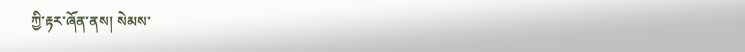ཀྱི་རྟར་ཞོན་ནས། སེམས་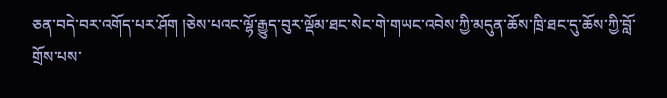ཅན་བདེ་བར་འགོད་པར་ཤོག །ཅེས་པའང་ལྷོ་རྒྱུད་བུར་ལྡོམ་ཐང་སེང་གེ་གཡང་འབེས་ཀྱི་མདུན་ཆོས་ཁྲི་ཐང་དུ་ཆོས་ཀྱི་བློ་གྲོས་པས་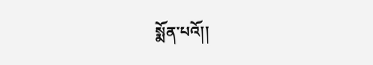སྨོན་པའོ།།